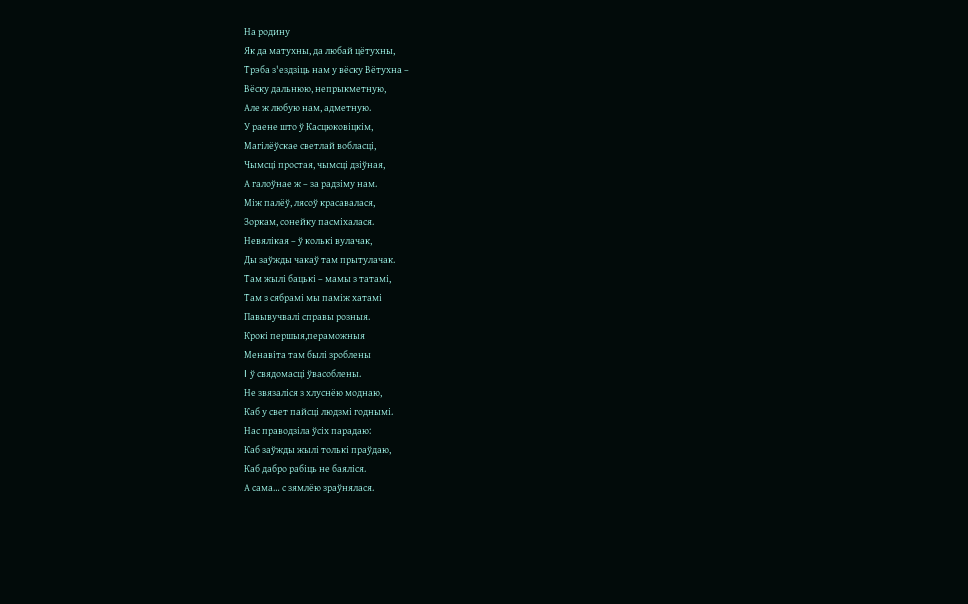На родину
Як да матухны, да любай цётухны,
Трэба з'ездзіць нам у вёску Вётухна –
Вёску дальнюю, непрыкметную,
Але ж любую нам, адметную.
У раене што ў Касцюковіцкім,
Магілёўскае светлай вобласці,
Чымсці простая, чымсці дзіўная,
А галоўнае ж – за радзіму нам.
Між палёў, лясоў красавалася,
Зоркам, сонейку пасміхалася.
Невялікая – ў колькі вулачак,
Ды заўжды чакаў там прытулачак.
Там жылі бацькі – мамы з татамі,
Там з сябрамі мы паміж хатамі
Павывучвалі справы розныя.
Крокі першыя,пераможныя
Менавіта там былі зроблены
I ў свядомасці ўвасоблены.
Не звязаліся з хлуснёю моднаю,
Каб у свет пайсці людзмі годнымі.
Нас праводзіла ўсіх парадаю:
Каб заўжды жылі толькі праўдаю,
Каб дабро рабіць не баяліся.
А сама… с зямлёю зраўнялася.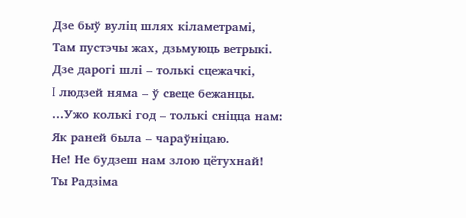Дзе быў вуліц шлях кіламетрамі,
Там пустэчы жах, дзьмуюць ветрыкі.
Дзе дарогі шлі – толькі сцежачкі,
I людзей няма – ў свеце бежанцы.
…Ужо колькі год – толькі сніцца нам:
Як раней была – чараўніцаю.
Не! Не будзеш нам злою цётухнай!
Ты Радзіма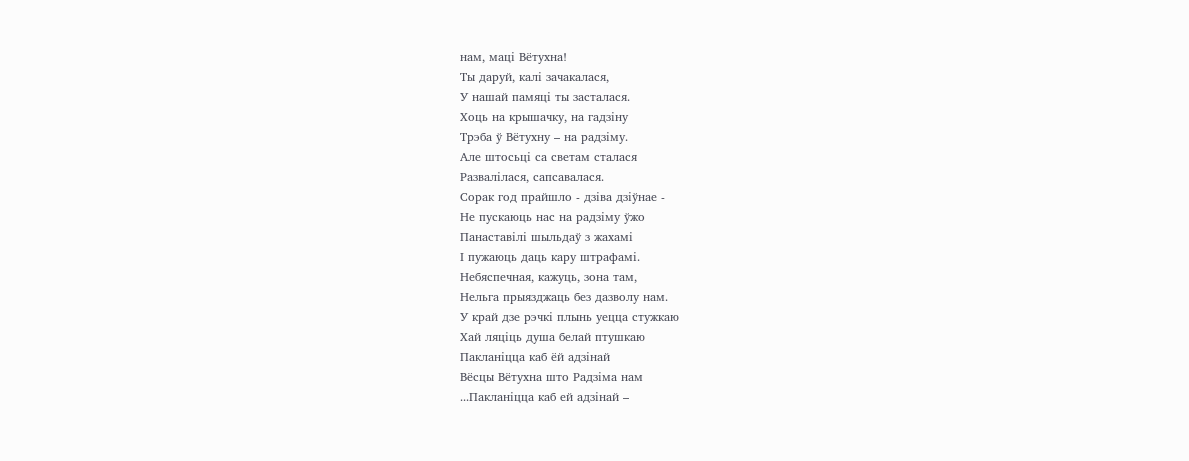нам, маці Вётухна!
Ты даруй, калі зачакалася,
У нашай памяці ты засталася.
Хоць на крышачку, на гадзіну
Трэба ў Вётухну – на радзіму.
Але штосьці са светам сталася
Развалілася, сапсавалася.
Сорак год прайшло - дзіва дзіўнае -
Не пускаюць нас на радзіму ўжо
Панаставілі шыльдаў з жахамі
І пужаюць даць кару штрафамі.
Небяспечная, кажуць, зона там,
Нельга прыязджаць без дазволу нам.
У край дзе рэчкі плынь уецца стужкаю
Хай ляціць душа белай птушкаю
Пакланіцца каб ёй адзінай
Вёсцы Вётухна што Радзіма нам
...Пакланіцца каб ей адзінай –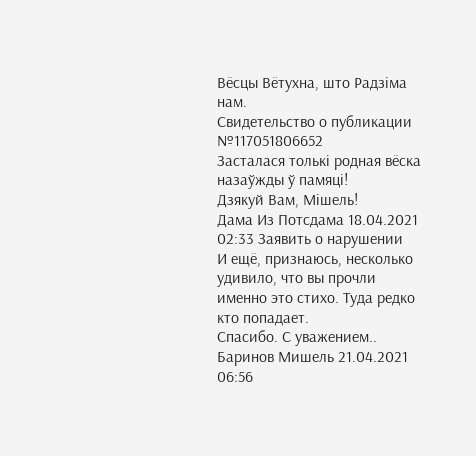Вёсцы Вётухна, што Радзіма нам.
Свидетельство о публикации №117051806652
Засталася толькi родная вёска назаўжды ў памяці!
Дзякуй Вам, Мiшель!
Дама Из Потсдама 18.04.2021 02:33 Заявить о нарушении
И ещё, признаюсь, несколько удивило, что вы прочли именно это стихо. Туда редко кто попадает.
Спасибо. С уважением..
Баринов Мишель 21.04.2021 06:56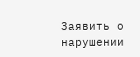Заявить о нарушении